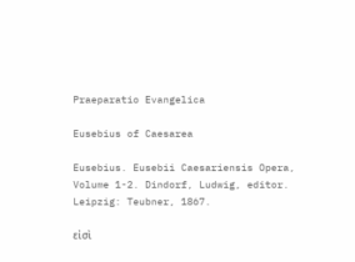Praeparatio Evangelica

Eusebius of Caesarea

Eusebius. Eusebii Caesariensis Opera, Volume 1-2. Dindorf, Ludwig, editor. Leipzig: Teubner, 1867.

εἰσὶ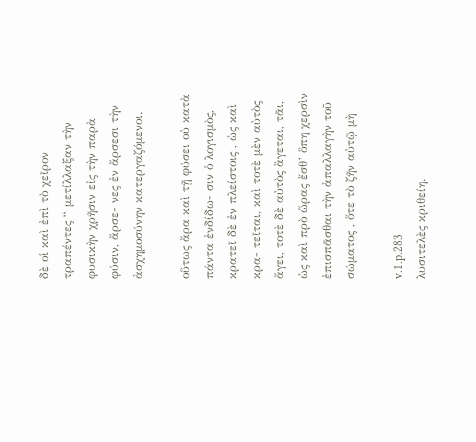δὲ οἱ καὶ ἐπὶ τὸ χεῖρον τραπέντες “ μετίλλαξαν τὴν φυσικὴν χρῆσιν εἰς τὴν παρὰ φύσιν, ἄρσε- νες ἐν ἄρσεσι τὴν ἀσχημοσύνην κατεργαζόμενοι.

οὕτως ἄρα καὶ τῇ φύσει οὐ κατὰ πάντα ἐνδίδω- σιν ὁ λογισμὸς, κρατεῖ δὲ ἐν πλείστοις , ὡς καὶ κρα- τεῖται, καὶ τοτὲ μὲν αὐτὸς ἄγει, τοτὲ δὲ αὐτὸς ἂγεται, τᾶι, ὡς καὶ πρὸ ὥρας ἔσθ’ ὅπη χερσὶν ἐπισπᾶσθαι τὴν ἀπαλλαγὴν τοῦ σώματος , ὅτε τὸ ζῆν αὐτῷ μὴ

v.1.p.283
λυσιτελὲς κριθείη.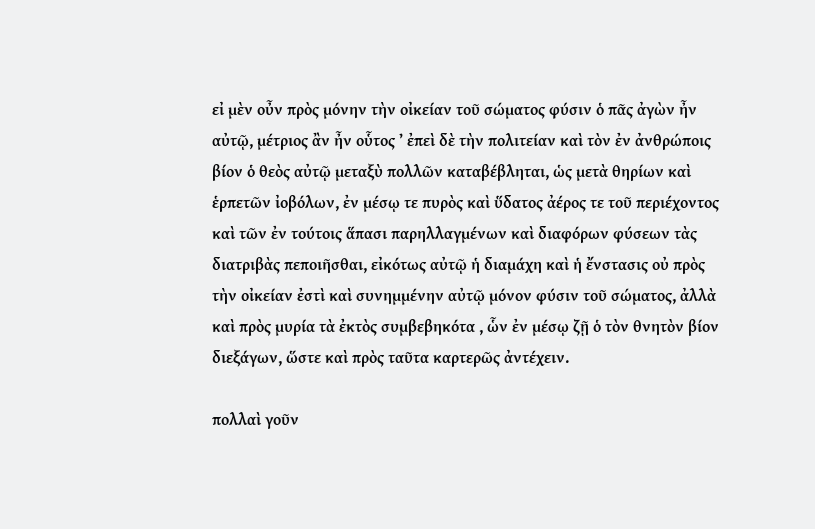εἰ μὲν οὖν πρὸς μόνην τὴν οἰκείαν τοῦ σώματος φύσιν ὁ πᾶς ἀγὼν ἦν αὐτῷ, μέτριος ἂν ἦν οὗτος ’ ἐπεὶ δὲ τὴν πολιτείαν καὶ τὸν ἐν ἀνθρώποις βίον ὁ θεὸς αὐτῷ μεταξὺ πολλῶν καταβέβληται, ὡς μετὰ θηρίων καὶ ἑρπετῶν ἰοβόλων, ἐν μέσῳ τε πυρὸς καὶ ὕδατος ἀέρος τε τοῦ περιέχοντος καὶ τῶν ἐν τούτοις ἅπασι παρηλλαγμένων καὶ διαφόρων φύσεων τὰς διατριβὰς πεποιῆσθαι, εἰκότως αὐτῷ ἡ διαμάχη καὶ ἡ ἔνστασις οὐ πρὸς τὴν οἰκείαν ἐστὶ καὶ συνημμένην αὐτῷ μόνον φύσιν τοῦ σώματος, ἀλλὰ καὶ πρὸς μυρία τὰ ἐκτὸς συμβεβηκότα , ὧν ἐν μέσῳ ζῇ ὁ τὸν θνητὸν βίον διεξάγων, ὥστε καὶ πρὸς ταῦτα καρτερῶς ἀντέχειν.

πολλαὶ γοῦν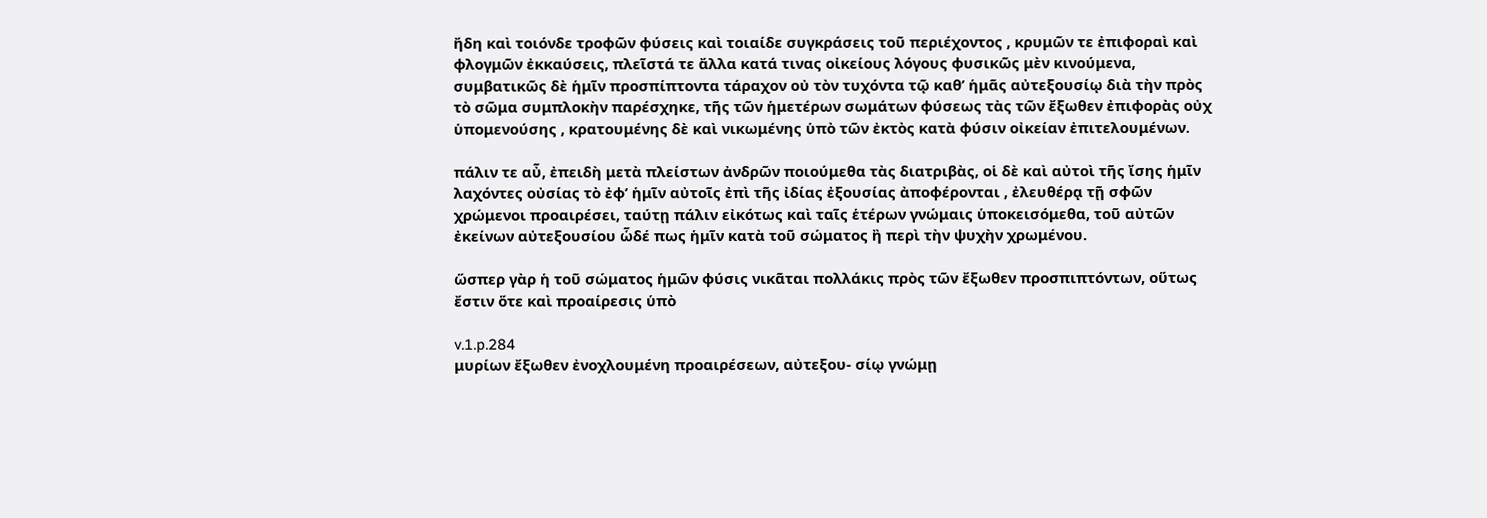ἤδη καὶ τοιόνδε τροφῶν φύσεις καὶ τοιαίδε συγκράσεις τοῦ περιέχοντος , κρυμῶν τε ἐπιφοραὶ καὶ φλογμῶν ἐκκαύσεις, πλεῖστά τε ἄλλα κατά τινας οἰκείους λόγους φυσικῶς μὲν κινούμενα, συμβατικῶς δὲ ἡμῖν προσπίπτοντα τάραχον οὐ τὸν τυχόντα τῷ καθ’ ἡμᾶς αὐτεξουσίῳ διὰ τὴν πρὸς τὸ σῶμα συμπλοκὴν παρέσχηκε, τῆς τῶν ἡμετέρων σωμάτων φύσεως τὰς τῶν ἔξωθεν ἐπιφορὰς οὐχ ὑπομενούσης , κρατουμένης δὲ καὶ νικωμένης ὑπὸ τῶν ἐκτὸς κατὰ φύσιν οἰκείαν ἐπιτελουμένων.

πάλιν τε αὖ, ἐπειδὴ μετὰ πλείστων ἀνδρῶν ποιούμεθα τὰς διατριβὰς, οἱ δὲ καὶ αὐτοὶ τῆς ἴσης ἡμῖν λαχόντες οὐσίας τὸ ἐφ’ ἡμῖν αὐτοῖς ἐπὶ τῆς ἰδίας ἐξουσίας ἀποφέρονται , ἐλευθέρᾳ τῇ σφῶν χρώμενοι προαιρέσει, ταύτῃ πάλιν εἰκότως καὶ ταῖς ἑτέρων γνώμαις ὑποκεισόμεθα, τοῦ αὐτῶν ἐκείνων αὐτεξουσίου ὧδέ πως ἡμῖν κατὰ τοῦ σώματος ἢ περὶ τὴν ψυχὴν χρωμένου.

ὥσπερ γὰρ ἡ τοῦ σώματος ἡμῶν φύσις νικᾶται πολλάκις πρὸς τῶν ἔξωθεν προσπιπτόντων, οὕτως ἔστιν ὅτε καὶ προαίρεσις ὑπὸ

v.1.p.284
μυρίων ἔξωθεν ἐνοχλουμένη προαιρέσεων, αὐτεξου- σίῳ γνώμῃ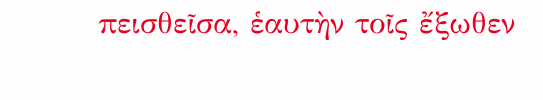πεισθεῖσα, ἑαυτὴν τοῖς ἔξωθεν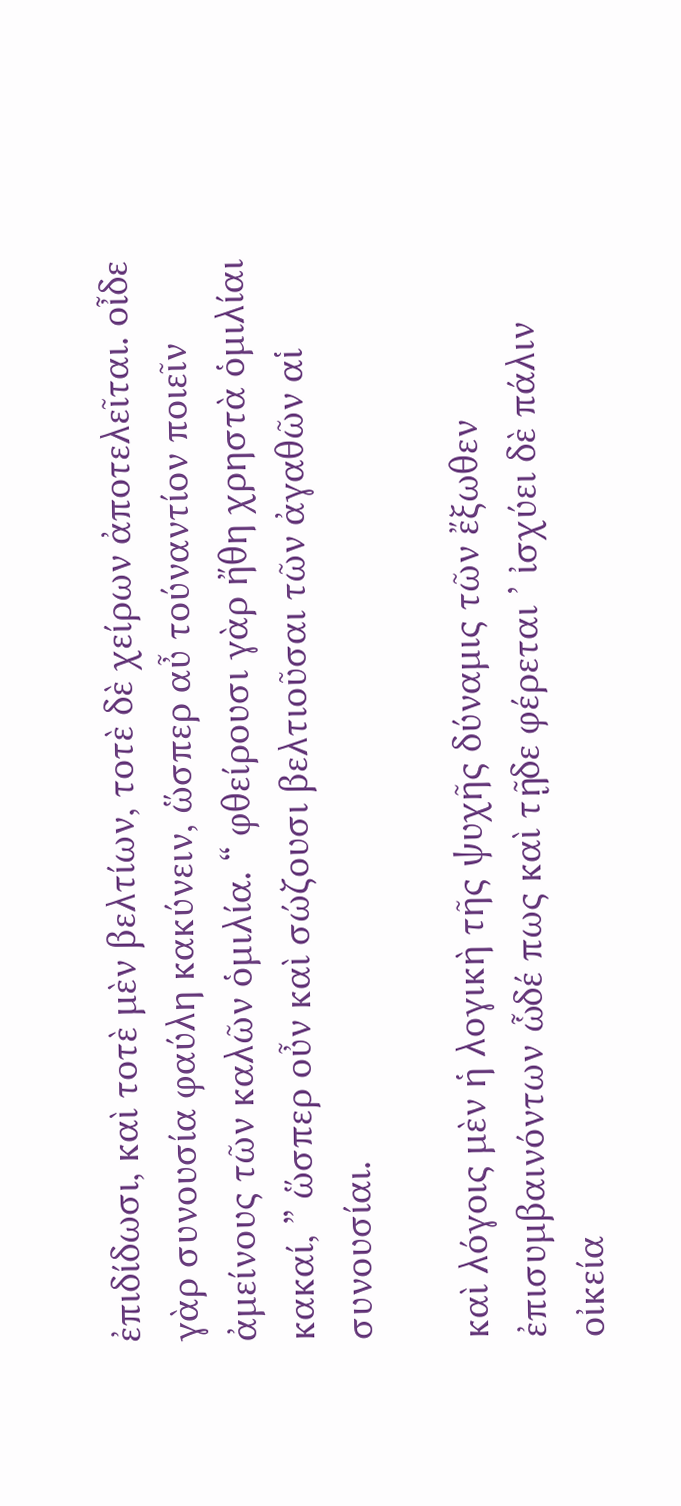ἐπιδίδωσι, καὶ τοτὲ μὲν βελτίων, τοτὲ δὲ χείρων ἀποτελεῖται. οἶδε γὰρ συνουσία φαύλη κακύνειν, ὥσπερ αὖ τούναντίον ποιεῖν ἀμείνους τῶν καλῶν ὁμιλία. “ φθείρουσι γὰρ ἤθη χρηστὰ ὁμιλίαι κακαί, ” ὥσπερ οὖν καὶ σώζουσι βελτιοῦσαι τῶν ἀγαθῶν αἱ συνουσίαι.

καὶ λόγοις μὲν ἡ λογικὴ τῆς ψυχῆς δύναμις τῶν ἔξωθεν ἐπισυμβαινόντων ὧδέ πως καὶ τῇδε φέρεται ’ ἰσχύει δὲ πάλιν οἰκεία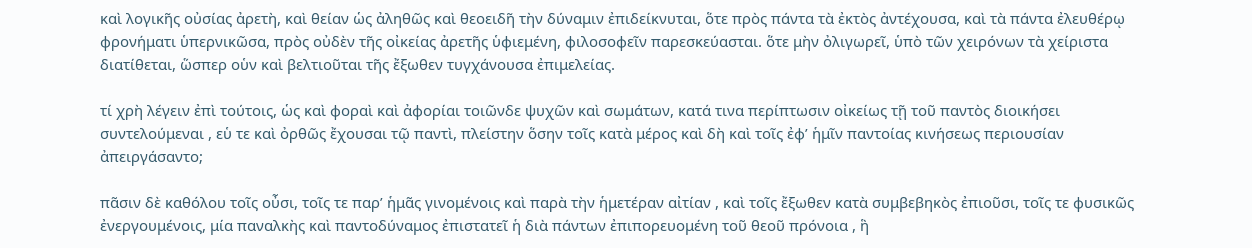καὶ λογικῆς οὐσίας ἀρετὴ, καὶ θείαν ὡς ἀληθῶς καὶ θεοειδῆ τὴν δύναμιν ἐπιδείκνυται, ὅτε πρὸς πάντα τὰ ἐκτὸς ἀντέχουσα, καὶ τὰ πάντα ἐλευθέρῳ φρονήματι ὑπερνικῶσα, πρὸς οὐδὲν τῆς οἰκείας ἀρετῆς ὑφιεμένη, φιλοσοφεῖν παρεσκεύασται. ὅτε μὴν ὀλιγωρεῖ, ὑπὸ τῶν χειρόνων τὰ χείριστα διατίθεται, ὥσπερ οὑν καὶ βελτιοῦται τῆς ἔξωθεν τυγχάνουσα ἐπιμελείας.

τί χρὴ λέγειν ἐπὶ τούτοις, ὡς καὶ φοραὶ καὶ ἀφορίαι τοιῶνδε ψυχῶν καὶ σωμάτων, κατά τινα περίπτωσιν οἰκείως τῇ τοῦ παντὸς διοικήσει συντελούμεναι , εὑ τε καὶ ὀρθῶς ἔχουσαι τῷ παντὶ, πλείστην ὅσην τοῖς κατὰ μέρος καὶ δὴ καὶ τοῖς ἐφ’ ἡμῖν παντοίας κινήσεως περιουσίαν ἀπειργάσαντο;

πᾶσιν δὲ καθόλου τοῖς οὖσι, τοῖς τε παρ’ ἡμᾶς γινομένοις καὶ παρὰ τὴν ἡμετέραν αἰτίαν , καὶ τοῖς ἔξωθεν κατὰ συμβεβηκὸς ἐπιοῦσι, τοῖς τε φυσικῶς ἐνεργουμένοις, μία παναλκὴς καὶ παντοδύναμος ἐπιστατεῖ ἡ διὰ πάντων ἐπιπορευομένη τοῦ θεοῦ πρόνοια , ἣ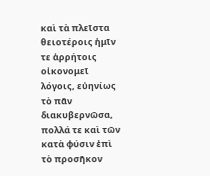καὶ τὰ πλεῖστα θειοτέροις ἡμῖν τε ἀρρήτοις οἰκονομεῖ λόγοις, εὐηνίως τὸ πᾶν διακυβερνῶσα, πολλά τε καὶ τῶν κατὰ φύσιν ἐπὶ τὸ προσῆκον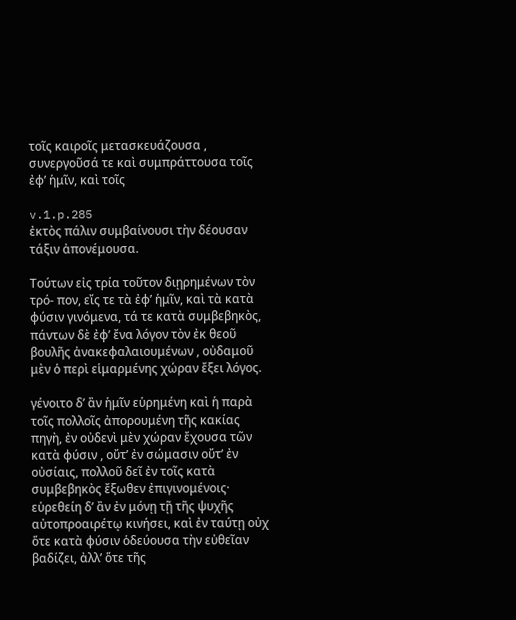τοῖς καιροῖς μετασκευάζουσα , συνεργοῦσά τε καὶ συμπράττουσα τοῖς ἐφ’ ἡμῖν, καὶ τοῖς

v.1.p.285
ἐκτὸς πάλιν συμβαίνουσι τὴν δέουσαν τάξιν ἀπονέμουσα.

Τούτων εἰς τρία τοῦτον διῃρημένων τὸν τρό- πον, εἴς τε τὰ ἐφ’ ἡμῖν, καὶ τὰ κατὰ φύσιν γινόμενα, τά τε κατὰ συμβεβηκὸς, πάντων δὲ ἐφ’ ἔνα λόγον τὸν ἐκ θεοῦ βουλῆς ἀνακεφαλαιουμένων , οὐδαμοῦ μὲν ὁ περὶ εἱμαρμένης χώραν ἔξει λόγος.

γένοιτο δ’ ἂν ἡμῖν εὑρημένη καὶ ἡ παρὰ τοῖς πολλοῖς ἀπορουμένη τῆς κακίας πηγὴ, ἐν οὐδενὶ μὲν χώραν ἔχουσα τῶν κατὰ φύσιν , οὔτ’ ἐν σώμασιν οὔτ’ ἐν οὐσίαις, πολλοῦ δεῖ ἐν τοῖς κατὰ συμβεβηκὸς ἔξωθεν ἐπιγινομένοις· εὑρεθείη δ’ ἂν ἐν μόνῃ τῇ τῆς ψυχῆς αὐτοπροαιρέτῳ κινήσει, καὶ ἐν ταύτῃ οὐχ ὅτε κατὰ φύσιν ὁδεύουσα τὴν εὐθεῖαν βαδίζει, ἀλλ’ ὅτε τῆς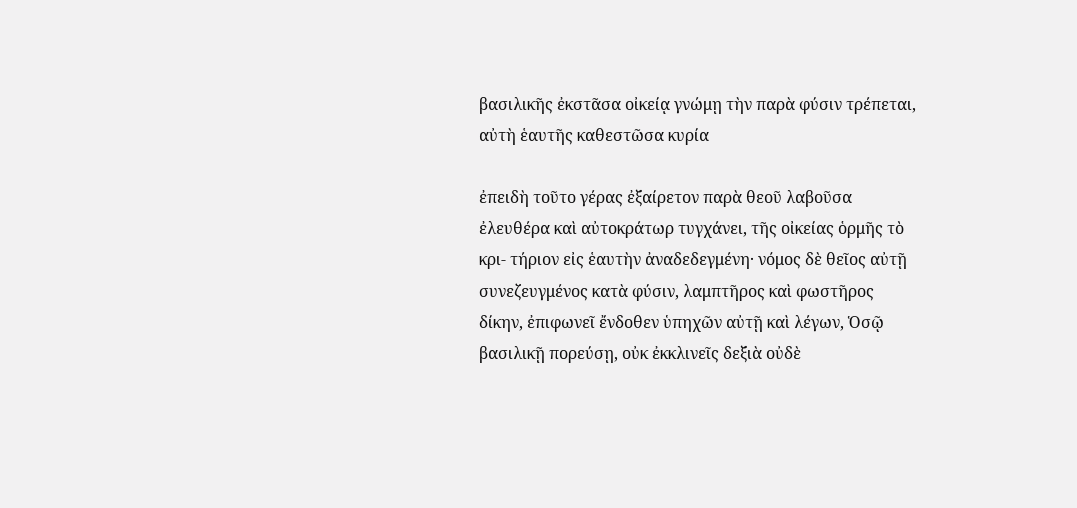βασιλικῆς ἐκστᾶσα οἰκείᾳ γνώμῃ τὴν παρὰ φύσιν τρέπεται, αὐτὴ ἑαυτῆς καθεστῶσα κυρία

ἐπειδὴ τοῦτο γέρας ἐξαίρετον παρὰ θεοῦ λαβοῦσα ἐλευθέρα καὶ αὐτοκράτωρ τυγχάνει, τῆς οἰκείας ὁρμῆς τὸ κρι- τήριον εἰς ἑαυτὴν ἀναδεδεγμένη· νόμος δὲ θεῖος αὐτῇ συνεζευγμένος κατὰ φύσιν, λαμπτῆρος καὶ φωστῆρος δίκην, ἐπιφωνεῖ ἔνδοθεν ὑπηχῶν αὐτῇ καὶ λέγων, Ὁσῷ βασιλικῇ πορεύσῃ, οὐκ ἐκκλινεῖς δεξιὰ οὐδὲ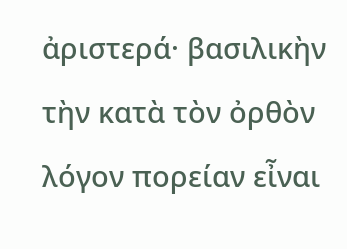ἀριστερά· βασιλικὴν τὴν κατὰ τὸν ὀρθὸν λόγον πορείαν εἶναι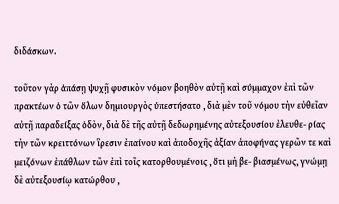διδάσκων.

τοῦτον γὰρ ἁπάσῃ ψυχῇ φυσικὸν νόμον βοηθὸν αὐτῇ καὶ σύμμαχον ἐπὶ τῶν πρακτέων ὁ τῶν ὅλων δημιουργὸς ὑπεστήσατο , διὰ μὲν τοῦ νόμου τὴν εὐθεῖαν αὐτῇ παραδείξας ὁδὸν, διὰ δὲ τῆς αὐτῇ δεδωρημένης αὐτεξουσίου ἐλευθε- ρίας τὴν τῶν κρειττόνων ἳρεσιν ἐπαίνου καὶ ἀποδοχῆς ἀξίαν ἀποφήνας γερῶν τε καὶ μειζόνων ἐπάθλων τῶν ἐπὶ τοῖς κατορθουμένοις , ὅτι μὴ βε- βιασμένως, γνώμῃ δὲ αὐτεξουσίῳ κατώρθου ,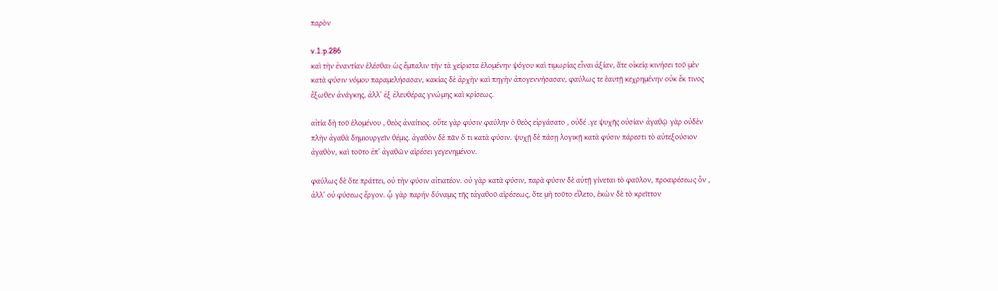παρὸν

v.1.p.286
καὶ τὴν ἐναντίαν ἑλέσθαι· ὡς ἔμπαλιν τὴν τὰ χείριστα ἑλομένην ψόγου καὶ τιμωρίας εἶναι ἀξίαν, ἅτε οἰκείᾳ κινήσει τοῦ μὲν κατὰ φύσιν νόμου παραμελήσασαν, κακίας δὲ ἀρχὴν καὶ πηγὴν ἀπογεννήσασαν, φαύλως τε ἑαυτῇ κεχρημένην οὐκ ἔκ τινος ἔξωθεν ἀνάγκης, ἀλλ’ ἐξ ἐλευθέρας γνώμης καὶ κρίσεως.

αἰτία δὴ τοῦ ἑλομένου , θεὸς ἀναίτιος. οὔτε γὰρ φύσιν φαύλην ὁ θεὸς εἰργάσατο , οὐδέ .γε ψυχῆς οὐσίαν· ἀγαθῷ γὰρ οὐδὲν πλὴν ἀγαθὰ δημιουργεῖν θέμις. ἀγαθὸν δὲ πᾶν ὅ τι κατὰ φύσιν. ψυχῇ δὲ πάσῃ λογικῇ κατὰ φύσιν πάρεστι τὸ αὐτεξούσιον ἀγαθὸν, καὶ τοῦτο ἐπ’ ἀγαθῶν αἱρέσει γεγενημένον.

φαύλως δὲ ὅτε πράττει, οὐ τὴν φύσιν αἰτιατέον. οὐ γὰρ κατὰ φύσιν, παρὰ φύσιν δὲ αὐτῇ γίνεται τὸ φαῦλον, προαιρέσεως ὂν , ἀλλ’ οὐ φύσεως ἔργον. ᾧ γὰρ παρήν δύναμις τῆς τἀγαθοῦ αἱρέσεως, ὅτε μὴ τοῦτο εἴλετο, ἑκὼν δὲ τὸ κρεῖττον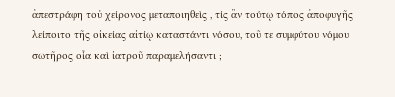ἀπεστράφη τοὐ χείρονος μεταποιηθεὶς , τίς ἂν τούτῳ τόπος ἀποφυγῆς λείποιτο τῆς οἰκείας αἰτίῳ καταστάντι νόσου, τοῦ τε συμφύτου νόμου σωτῆρος οἶα καὶ ἰατροῦ παραμελήσαντι ;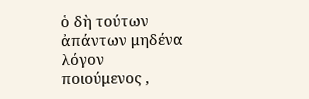ὁ δὴ τούτων ἀπάντων μηδένα λόγον ποιούμενος ,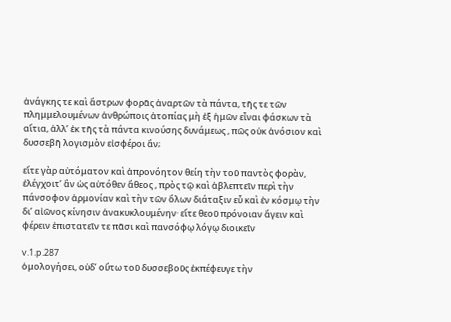ἀνάγκης τε καὶ ἄστρων φορᾶς ἀναρτῶν τὰ πάντα, τῆς τε τῶν πλημμελουμένων ἀνθρώποις ἀτοπίας μὴ ἐξ ἡμῶν εἶναι φάσκων τὰ αἴτια, ἀλλ’ ἐκ τῆς τὰ πάντα κινούσης δυνάμεως , πῶς οὐκ ἀνόσιον καὶ δυσσεβῆ λογισμὸν εἰσφέροι ἄν;

εἴτε γὰρ αὐτόματον καὶ ἀπρονόητον θείη τὴν τοῦ παντὸς φορὰν, ἐλέγχοιτ’ ἂν ὡς αὐτόθεν ἄθεος , πρὸς τῷ καὶ ἀβλεπτεῖν περὶ τὴν πάνσοφον ἁρμονίαν καὶ τὴν τῶν ὅλων διάταξιν εὖ καὶ ἐν κόσμῳ τὴν δι’ αἰῶνος κίνησιν ἀνακυκλουμένην· εἴτε θεοῦ πρόνοιαν ἄγειν καὶ φέρειν ἐπιστατεῖν τε πᾶσι καὶ πανσόφῳ λόγῳ διοικεῖν

v.1.p.287
ὁμολογήσει, οὐδ’ οὕτω τοῦ δυσσεβοῦς ἐκπέφευγε τὴν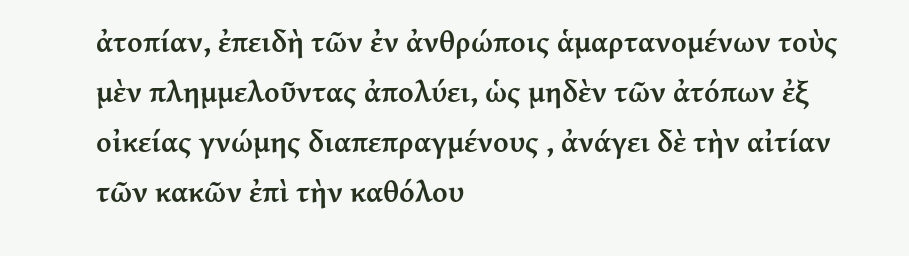ἀτοπίαν, ἐπειδὴ τῶν ἐν ἀνθρώποις ἁμαρτανομένων τοὺς μὲν πλημμελοῦντας ἀπολύει, ὡς μηδὲν τῶν ἀτόπων ἐξ οἰκείας γνώμης διαπεπραγμένους , ἀνάγει δὲ τὴν αἰτίαν τῶν κακῶν ἐπὶ τὴν καθόλου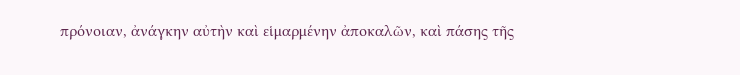πρόνοιαν, ἀνάγκην αὐτὴν καὶ εἱμαρμένην ἀποκαλῶν, καὶ πάσης τῆς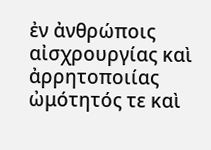ἐν ἀνθρώποις αἰσχρουργίας καὶ ἀρρητοποιίας ὠμότητός τε καὶ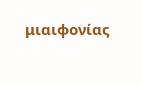μιαιφονίας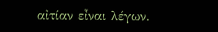αἰτίαν εἶναι λέγων.